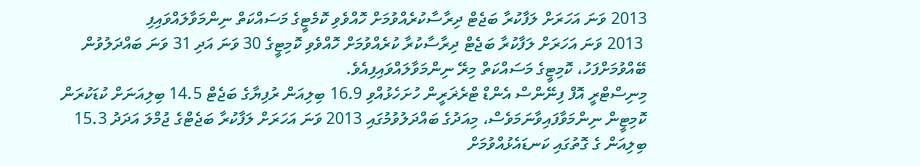2013 ވަނަ އަހަރަށް ލަފާކުރާ ބަޖެޓް ދިރާސާކުރެއްވުމަށް ހޮއްވެވި ކޮމެޓީގެ މަސައްކަތް ނިންމަވާލައްވައިފި
 2013 ވަނަ އަހަރަށް ލަފާކުރާ ބަޖެޓް ދިރާސާކުރާ ކުރެއްވުމަށް ހޮއްވެވި ކޮމިޓީގެ 30 ވަނަ އަދި 31 ވަނަ ބައްދަލުވުން ބޭއްވުމަށްފަހު، ކޮމިޓީގެ މަސައްކަތް މިރޭ ނިންމަވާލައްވައިފިއެވެ.
މިނިސްޓްރީ އޮފް ފިނޭންސް އެންޑް ޓްރެޜަރީން ހުށަހެޅުއްވި 16.9 ބިލިއަން ރުފިޔާގެ ބަޖެޓް 14.5 ބިލިއަނަށް ކުޑަކުރަން ކޮމިޓީން ނިންމަވާފައިވާނަމަވެސް، މިއަދުގެ ބައްދަލުވުމުގައި 2013 ވަނަ އަހަރަށް ލަފާކުރާ ބަޖެޓްގެ ޖުމްލަ އަދަދު 15.3 ބިލިއަން ގެ ގޮތުގައި ކަނޑައެޅުއްވުމަށް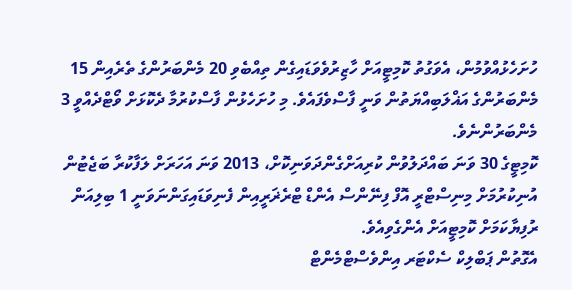ހުށަހެޅުއްވުމުން، އެވަގުތު ކޮމިޓީއަށް ހާޒިރުވެވަޑައިގެން ތިއްބެވި 20 މެންބަރުންގެ ތެރެއިން 15 މެންބަރުންގެ އަޣްލަބިއްޔަތުން ވަނީ ފާސްވެފައެވެ. މި ހުށަހެޅުން ފާސްކުރުމާ ދެކޮޅަށް ވޯޓްދެއްވީ 3 މެންބަރުންނެވެ.
ކޮމިޓީގެ 30 ވަނަ ބައްދަލުވުން ކުރިއަށްގެންދަވަނިކޮށް، 2013 ވަނަ އަހަރަށް ލަފާކުރާ ބަޖެޓުން އުނިކުރުމަށް މިނިސްޓްރީ އޮފް ފިނޭންސް އެންޑް ޓްރެޜަރީއިން ފެނިވަޑައިގަންނަވަނީ 1 ބިލިއަން ރުފިޔާކަމަށް ކޮމިޓީއަށް އެންގެވިއެވެ.
އެގޮތުން ޕަބްލިކް ސެކްޓަރ އިންވެސްޓްމެންޓް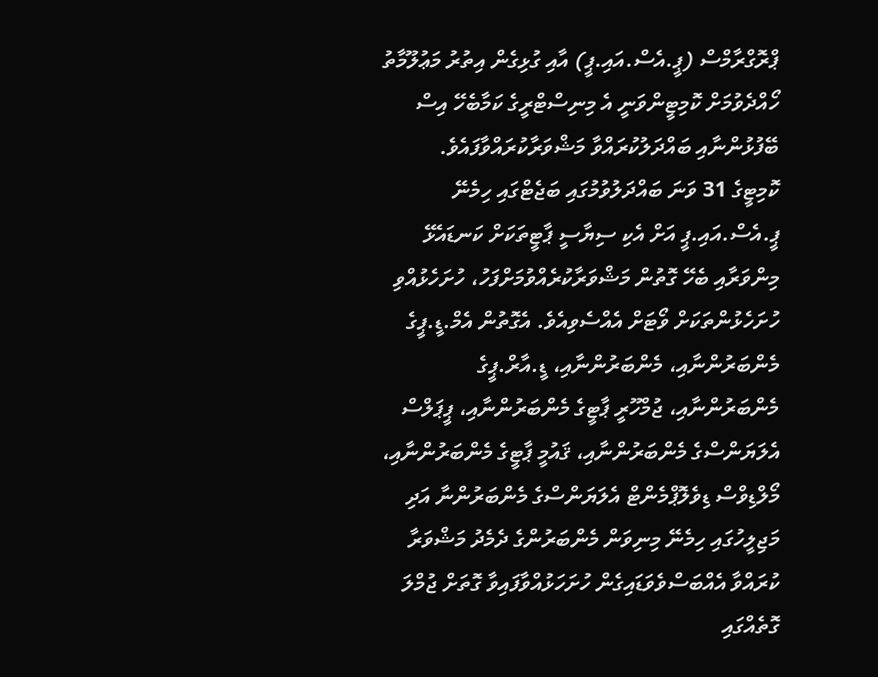ޕްރޮގްރާމްސް (ޕީ.އެސް.އައި.ޕީ) އާއި ގުޅިގެން އިތުރު މަޢުލޫމާތު ހޯއްދެވުމަށް ކޮމިޓީންވަނީ އެ މިނިސްޓްރީގެ ކަމާބެހޭ އިސް ބޭފުޅުންނާއި ބައްދަލުކުރައްވާ މަޝްވަރާކުރައްވާފައެވެ.
ކޮމިޓީގެ 31 ވަނަ ބައްދަލުވުމުގައި ބަޖެޓްގައި ހިމެނޭ ޕީ.އެސް.އައި.ޕީ އަށް އެކި ސިޔާސީ ޕާޓީތަކަށް ކަނޑައެޅޭ މިންވަރާއި ބެހޭ ގޮތުން މަޝްވަރާކުރެއްވުމަށްފަހު، ހުށަހެޅުއްވި ހުށަހެޅުންތަކަށް ވޯޓަށް އެއްސެވިއެވެ. އެގޮތުން އެމް.ޑީ.ޕީގެ މެންބަރުންނާއި، މެންބަރުންނާއި، ޑީ.އާރް.ޕީގެ މެންބަރުންނާއި، ޖުމްހޫރީ ޕާޓީގެ މެންބަރުންނާއި، ޕީޕަލްސް އެލަޔަންސްގެ މެންބަރުންނާއި، ޤައުމީ ޕާޓީގެ މެންބަރުންނާއި، މޯލްޑިވްސް ޑިވެލޮޕްމެންޓް އެލަޔަންސްގެ މެންބަރުންނާ އަދި މަޖިލީހުގައި ހިމެނޭ މިނިވަން މެންބަރުންގެ ދެމެދު މަޝްވަރާ ކުރައްވާ އެއްބަސްވެވަޑައިގެން ހުށަހަޅުއްވާފައިވާ ގޮތަށް ޖުމްލަ ގޮތެއްގައި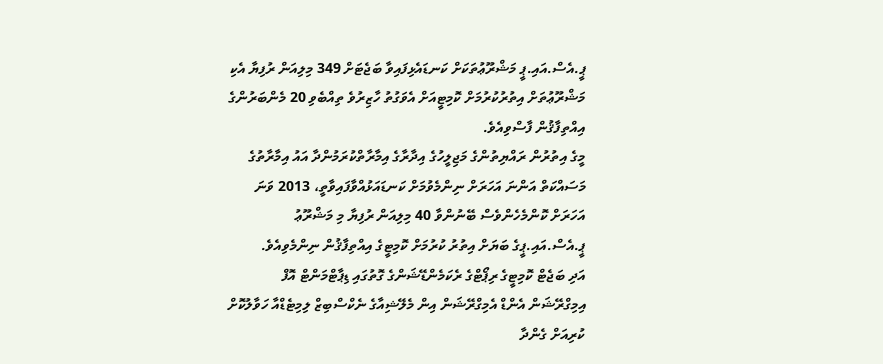ޕީ.އެސް.އައި.ޕީ މަޝްރޫޢުތަކަށް ކަނޑައެޅިފައިވާ ބަޖެޓަށް 349 މިލިއަން ރުފިޔާ އެކި މަޝްރޫޢުތަށް އިތުރުކުރުމަށް ކޮމިޓީއަށް އެވަގުތު ހާޒިރުވެ ތިއްބެވި 20 މެންބަރުންގެ އިއްތިފާޤުން ފާސްވިއެވެ.
މީގެ އިތުރުން ރައްޔިތުންގެ މަޖިލީހުގެ އިދާރާގެ އިމާރާތްކުރަމުންދާ އައު އިމާރާތުގެ މަސައްކަތް އަންނަ އަހަރަށް ނިންމެވުމަށް ކަނޑައަޅުއްވާފައިވާތީ، 2013 ވަނަ އަހަރަށް ކޮންމެހެންވެސް ބޭނުންވާ 40 މިލިއަން ރުފިޔާ މި މަޝްރޫޢު ޕީ.އެސް.އައި.ޕީގެ ބަޔަށް އިތުރު ކުރުމަށް ކޮމިޓީގެ އިއްތިފާޤުން ނިންމެވިއެވެ.
އަދި ބަޖެޓް ކޮމިޓީގެ ރިޕޯޓްގެ ރެކަމެންޑޭޝަންގެ ގޮތުގައި ޑިޕާޓްމަންޓް އޮފް އިމިގްރޭޝަން އެންޑް އެމިގްރޭޝަން އިން މެލޭޝިއާގެ ނެކްސްބިޒް ލިމިޓެޑްއާ ހަވާލުކޮށް ކުރިއަށް ގެންދާ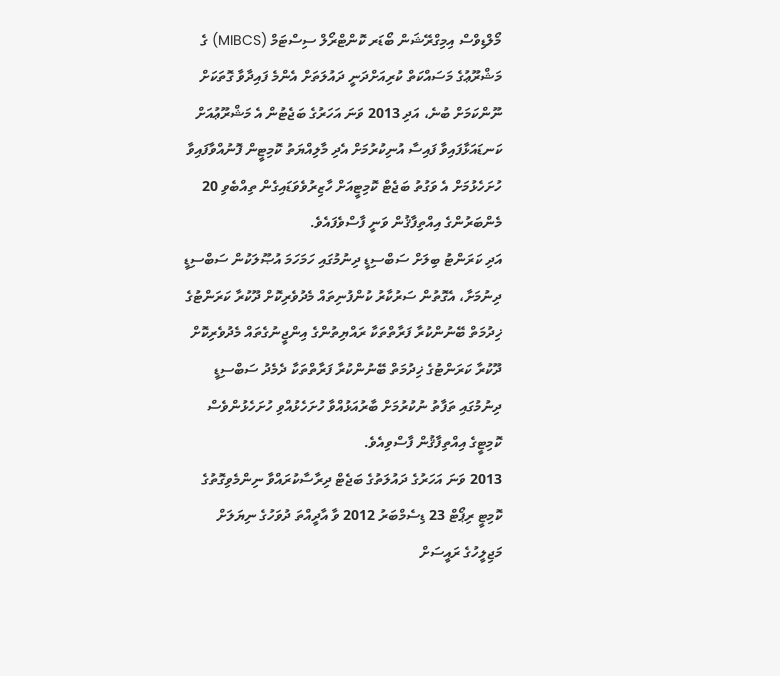މޯލްޑިވްސް އިމިގްރޭޝަން ބޯޑަރ ކޮންޓްރޯލް ސިސްޓަމް (MIBCS) ގެ މަޝްރޫޢުގެ މަސައްކަތް ކުރިއަށްދަނީ ދައުލަތަށް އެންމެ ފައިދާވާ ގޮތަކަށް ނޫންކަމަށް ބުނެ، އަދި 2013 ވަނަ އަހަރުގެ ބަޖެޓުން އެ މަޝްރޫޢުއަށް ކަނޑައަޅާފައިވާ ފައިސާ އުނިކުރުމަށް އެދި މާލިއްޔަތު ކޮމިޓީން ފޮނުއްވާފައިވާ ހުށަހެޅުމަށް އެ ވަގުތު ބަޖެޓް ކޮމިޓީއަށް ހާޒިރުވެވަޑައިގެން ތިއްބެވި 20 މެންބަރުންގެ އިއްތިފާޤުން ވަނީ ފާސްވެފައެވެ.
އަދި ކަރަންޓު ބިލަށް ސަބްސިޑީ ދިނުމުގައި ހަމަހަމަ އުޞޫލަކުން ސަބްސިޑީ ދިނުމަށާ، އެގޮތުން ސަރުކާރު ކުންފުނިތައް މެދުވެރިކޮށް ދޫކުރާ ކަރަންޓުގެ ޚިދުމަތް ބޭނުންކުރާ ފަރާތްތަކާ ރައްޔިތުންގެ އިންޖީނުގެތައް މެދުވެރިކޮށް ދޫކުރާ ކަރަންޓުގެ ޚިދުމަތް ބޭނުންކުރާ ފަރާތްތަކާ ދެމެދު ސަބްސިޑީ ދިނުމުގައި ތަފާތު ނުކުރުމަށް ބާރުއަޅުއްވާ ހުށަހެޅުއްވި ހުށަހެޅުންވެސް ކޮމިޓީގެ އިއްތިފާޤުން ފާސްވިއެވެ.
2013 ވަނަ އަހަރުގެ ދައުލަތުގެ ބަޖެޓް ދިރާސާކުރައްވާ ނިންމެވިގޮތުގެ ކޮމިޓީ ރިޕޯޓް 23 ޑިސެމްބަރު 2012 ވާ އާދީއްތަ ދުވަހުގެ ނިޔަލަށް މަޖިލީހުގެ ރައީސަށް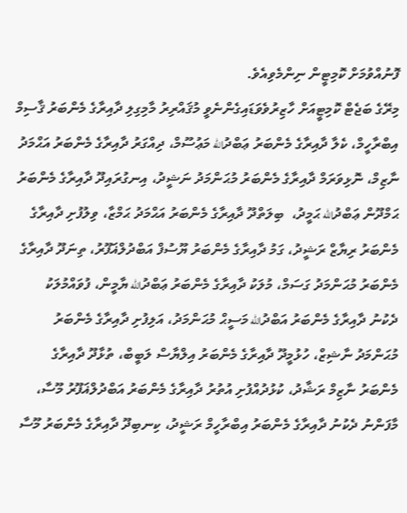ފޮނުއްވުމަށް ކޮމިޓީން ނިންމެވިއެވެ.
މިރޭގެ ބަޖެޓް ކޮމިޓީއަށް ހާޒިރުވެވަޑައިގެންނެވީ މުޤައްރިރު މާމިގިލި ދާއިރާގެ މެންބަރު ޤާސިމް އިބްރާހީމް، ކެލާ ދާއިރާގެ މެންބަރު ޢަބްދުالله މަޢުސޫމް، ދިއްގަރު ދާއިރާގެ މެންބަރު އަޙްމަދު ނާޒިމް، ނޮޅިވަރަމް ދާއިރާގެ މެންބަރު މުޙަންމަދު ނަޝީދު، އިނގުރައިދޫ ދާއިރާގެ މެންބަރު ޙަމްދޫން ޢަބްދުالله ޙަމީދު،  ބިލަތްދޫ ދާއިރާގެ މެންބަރު އަޙްމަދު ޙަމްޒާ، ވިލުފުށި ދާއިރާގެ މެންބަރު ރިޔާޒް ރަޝީދު، ގަމު ދާއިރާގެ މެންބަރު ޔޫސުފް އަބްދުލްޣަފޫރު، ތިނަދޫ ދާއިރާގެ މެންބަރު މުޙަންމަދު ގަސަމް، މުލަކު ދާއިރާގެ މެންބަރު ޢަބްދުالله ޔާމީން، ފުވައްމުލަކު ދެކުނު ދާއިރާގެ މެންބަރު އަބްދުالله މަސީޙް މުޙަންމަދު، އަލިފުށި ދާއިރާގެ މެންބަރު މުޙަންމަދު ނާޝިޒް، ހުޅުމީދޫ ދާއިރާގެ މެންބަރު އިލްޔާސް ލަބީބް، ތުޅާދޫ ދާއިރާގެ މެންބަރު ނާޒިމް ރަޝާދު، ކުޅުދުއްފުށި އުތުރު ދާއިރާގެ މެންބަރު އަބްދުލްޣަފޫރު މޫސާ، މާފަންނު ދެކުނު ދާއިރާގެ މެންބަރު އިބްރާހީމް ރަޝީދު، ކިނބިދޫ ދާއިރާގެ މެންބަރު މޫސާ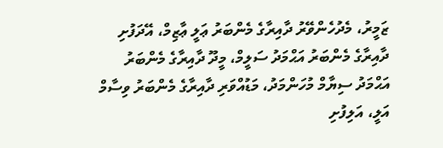ޒަމީރު، މެދުހެންވޭރު ދާއިރާގެ މެންބަރު ޢަލީ ޢާޒިމް، އޭދަފުށި ދާއިރާގެ މެންބަރު އަޙްމަދު ސަލީމް، މީދޫ ދާއިރާގެ މެންބަރު އަޙްމަދު ސިޔާމް މުހަންމަދު، މަޑުއްވަރި ދާއިރާގެ މެންބަރު ވިސާމް އަލީ، އަލިފުށި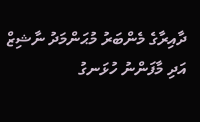ދާއިރާގެ މެންބަރު މުޙަންމަދު ނާޝިޒް އަދި މާފަންނު ހުޅަނގު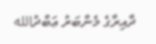ދާއިރާގެ މެންބަރު ޢަބްދުالله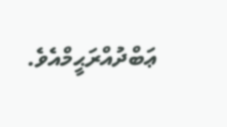ޢަބްދުއްރަޙީމްއެވެ.